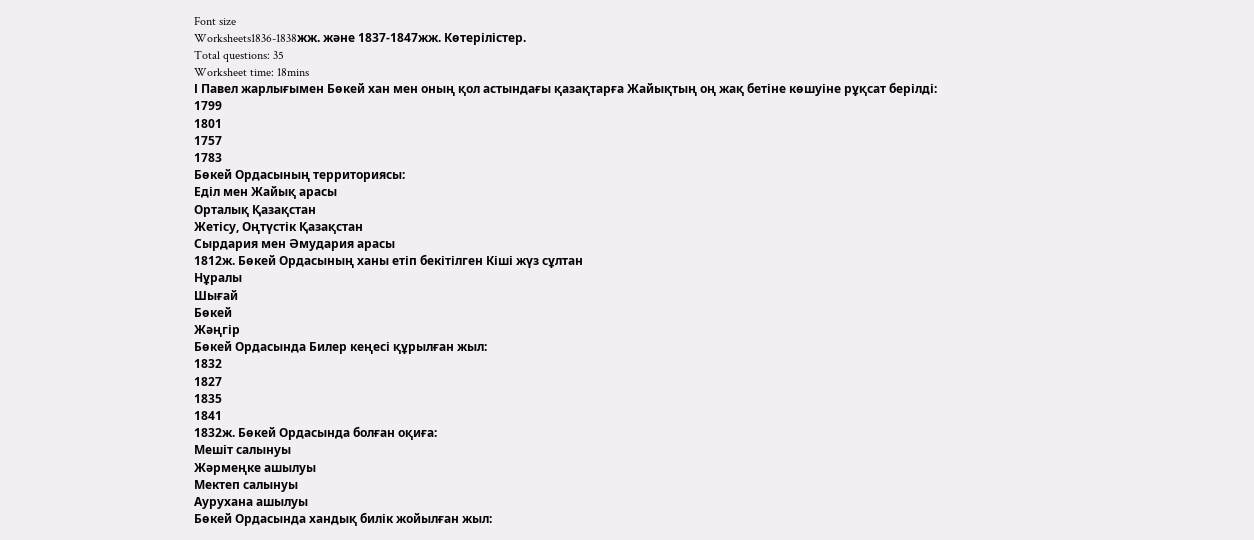Font size
Worksheets1836-1838жж. және 1837-1847жж. Көтерілістер.
Total questions: 35
Worksheet time: 18mins
І Павел жарлығымен Бөкей хан мен оның қол астындағы қазақтарға Жайықтың оң жақ бетіне көшуіне рұқсат берілді:
1799
1801
1757
1783
Бөкей Ордасының территориясы:
Еділ мен Жайық арасы
Орталық Қазақстан
Жетісу, Оңтүстік Қазақстан
Сырдария мен Әмудария арасы
1812ж. Бөкей Ордасының ханы етіп бекітілген Кіші жүз сұлтан
Нұралы
Шығай
Бөкей
Жәңгір
Бөкей Ордасында Билер кеңесі құрылған жыл:
1832
1827
1835
1841
1832ж. Бөкей Ордасында болған оқиға:
Мешіт салынуы
Жәрмеңке ашылуы
Мектеп салынуы
Аурухана ашылуы
Бөкей Ордасында хандық билік жойылған жыл: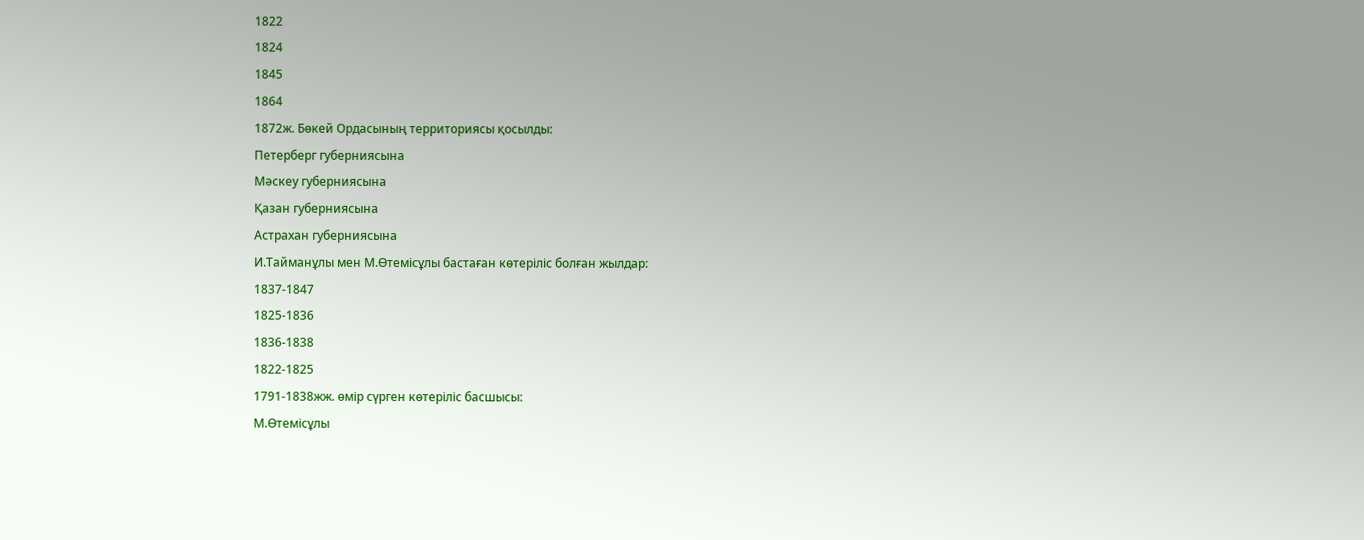1822
1824
1845
1864
1872ж. Бөкей Ордасының территориясы қосылды:
Петерберг губерниясына
Мәскеу губерниясына
Қазан губерниясына
Астрахан губерниясына
И.Тайманұлы мен М.Өтемісұлы бастаған көтеріліс болған жылдар:
1837-1847
1825-1836
1836-1838
1822-1825
1791-1838жж. өмір сүрген көтеріліс басшысы:
М.Өтемісұлы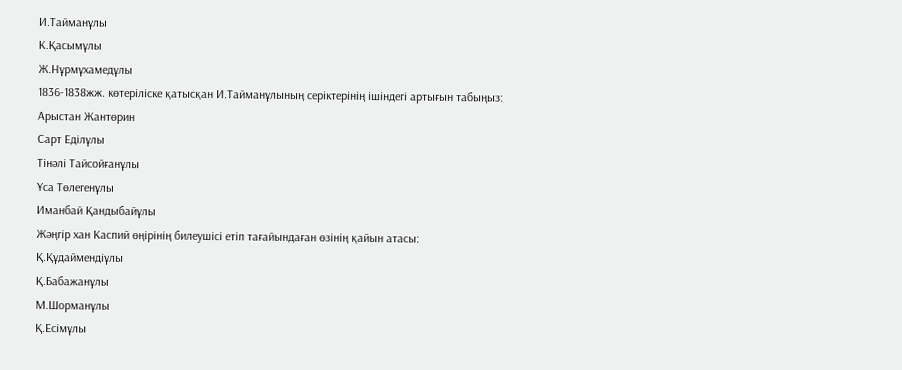И.Тайманұлы
К.Қасымұлы
Ж.Нұрмұхамедұлы
1836-1838жж. көтеріліске қатысқан И.Тайманұлының серіктерінің ішіндегі артығын табыңыз:
Арыстан Жантөрин
Сарт Еділұлы
Тінәлі Тайсойғанұлы
Ұса Төлегенұлы
Иманбай Қандыбайұлы
Жәңгір хан Каспий өңірінің билеушісі етіп тағайындаған өзінің қайын атасы:
Қ.Құдаймендіұлы
Қ.Бабажанұлы
М.Шорманұлы
Қ.Есімұлы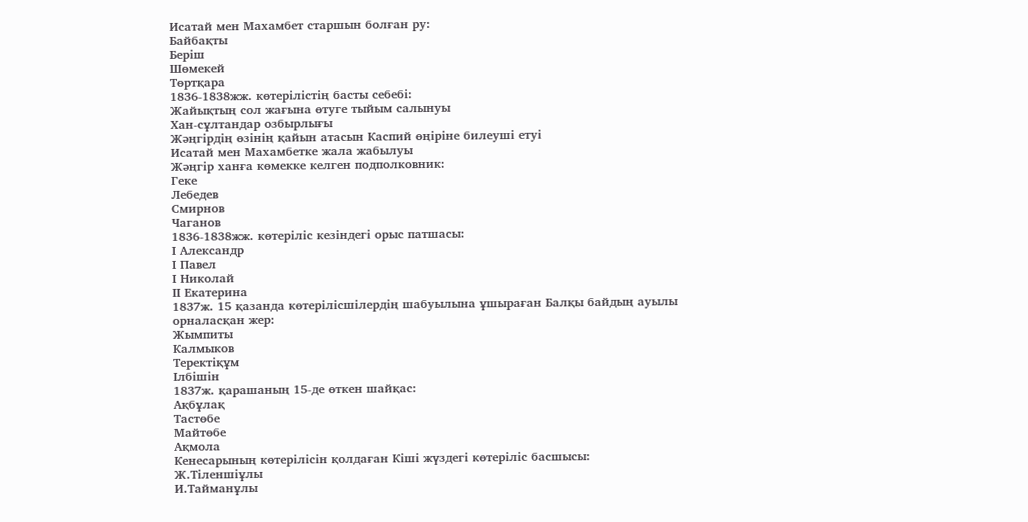Исатай мен Махамбет старшын болған ру:
Байбақты
Беріш
Шөмекей
Төртқара
1836-1838жж. көтерілістің басты себебі:
Жайықтың сол жағына өтуге тыйым салынуы
Хан-сұлтандар озбырлығы
Жәңгірдің өзінің қайын атасын Каспий өңіріне билеуші етуі
Исатай мен Махамбетке жала жабылуы
Жәңгір ханға көмекке келген подполковник:
Геке
Лебедев
Смирнов
Чаганов
1836-1838жж. көтеріліс кезіндегі орыс патшасы:
І Александр
І Павел
І Николай
ІІ Екатерина
1837ж. 15 қазанда көтерілісшілердің шабуылына ұшыраған Балқы байдың ауылы орналасқан жер:
Жымпиты
Калмыков
Теректіқұм
Ілбішін
1837ж. қарашаның 15-де өткен шайқас:
Ақбұлақ
Тастөбе
Майтөбе
Ақмола
Кенесарының көтерілісін қолдаған Кіші жүздегі көтеріліс басшысы:
Ж.Тіленшіұлы
И.Тайманұлы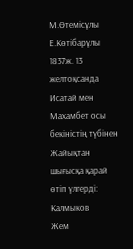М.Өтемісұлы
Е.Көтібарұлы
1837ж. 13 желтоқсанда Исатай мен Махамбет осы бекіністің түбінен Жайықтан шығысқа қарай өтіп үлгерді:
Калмыков
Жем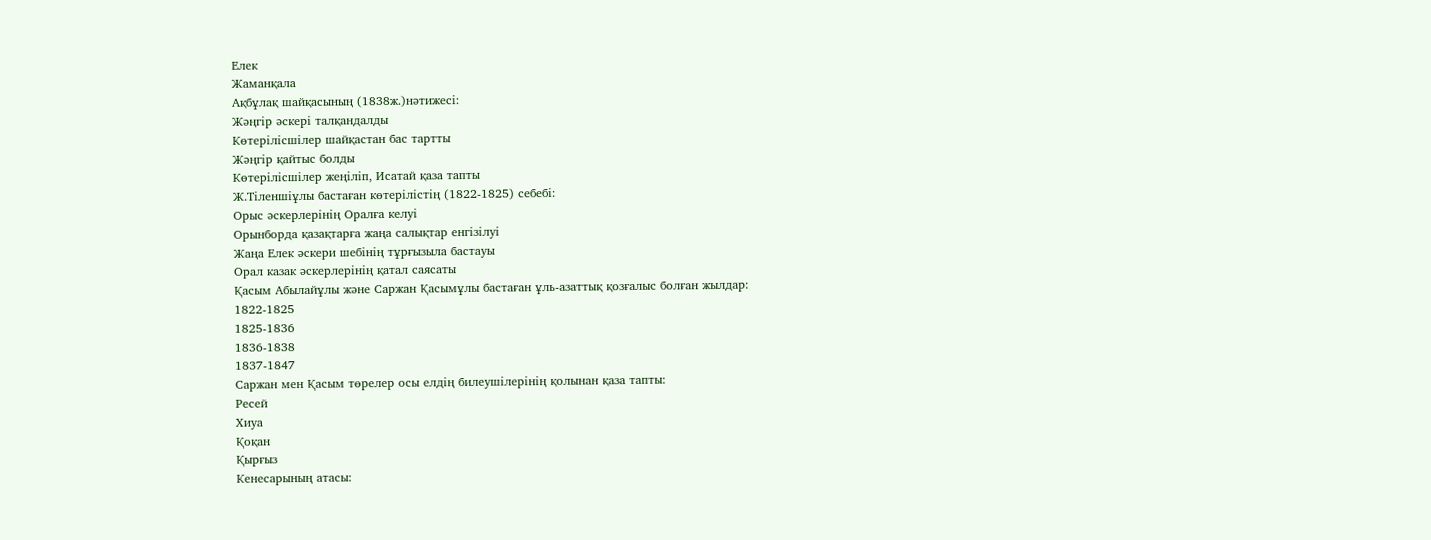Елек
Жаманқала
Ақбұлақ шайқасының (1838ж.)нәтижесі:
Жәңгір әскері талқандалды
Көтерілісшілер шайқастан бас тартты
Жәңгір қайтыс болды
Көтерілісшілер жеңіліп, Исатай қаза тапты
Ж.Тіленшіұлы бастаған көтерілістің (1822-1825) себебі:
Орыс әскерлерінің Оралға келуі
Орынборда қазақтарға жаңа салықтар енгізілуі
Жаңа Елек әскери шебінің тұрғызыла бастауы
Орал казак әскерлерінің қатал саясаты
Қасым Абылайұлы және Саржан Қасымұлы бастаған ұль-азаттық қозғалыс болған жылдар:
1822-1825
1825-1836
1836-1838
1837-1847
Саржан мен Қасым төрелер осы елдің билеушілерінің қолынан қаза тапты:
Ресей
Хиуа
Қоқан
Қырғыз
Кенесарының атасы: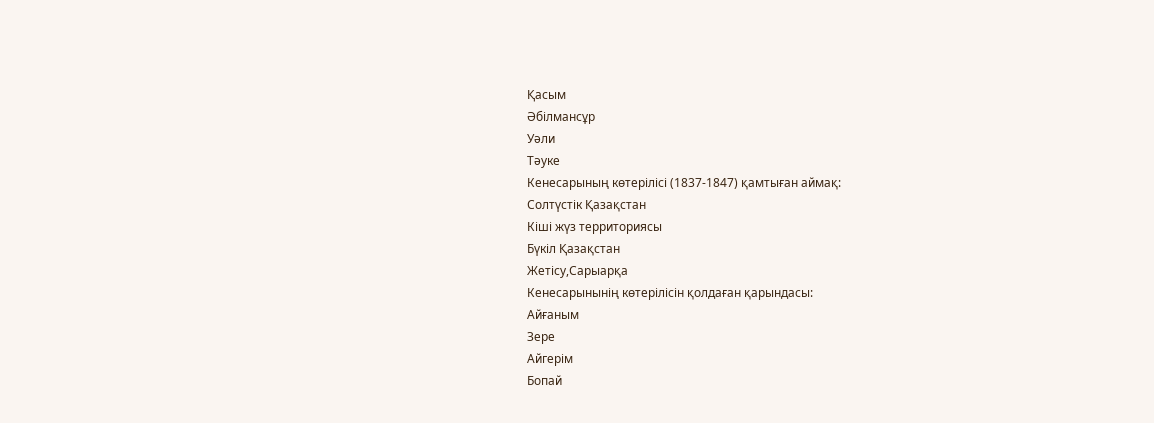Қасым
Әбілмансұр
Уәли
Тәуке
Кенесарының көтерілісі (1837-1847) қамтыған аймақ:
Солтүстік Қазақстан
Кіші жүз территориясы
Бүкіл Қазақстан
Жетісу,Сарыарқа
Кенесарынынің көтерілісін қолдаған қарындасы:
Айғаным
Зере
Айгерім
Бопай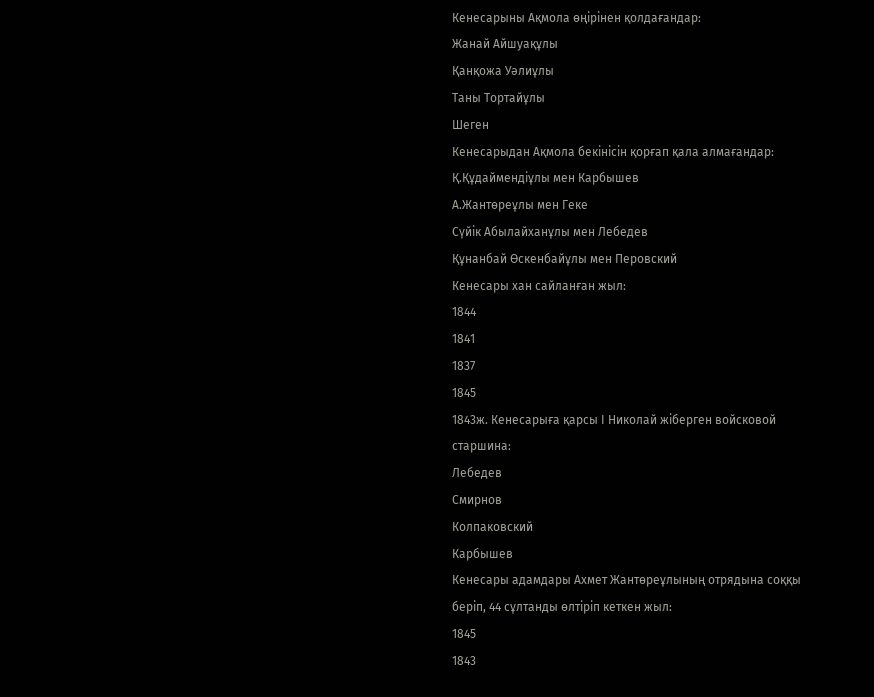Кенесарыны Ақмола өңірінен қолдағандар:
Жанай Айшуақұлы
Қанқожа Уәлиұлы
Таны Тортайұлы
Шеген
Кенесарыдан Ақмола бекінісін қорғап қала алмағандар:
Қ.Құдаймендіұлы мен Карбышев
А.Жантөреұлы мен Геке
Сүйік Абылайханұлы мен Лебедев
Құнанбай Өскенбайұлы мен Перовский
Кенесары хан сайланған жыл:
1844
1841
1837
1845
1843ж. Кенесарыға қарсы І Николай жіберген войсковой старшина:
Лебедев
Смирнов
Колпаковский
Карбышев
Кенесары адамдары Ахмет Жантөреұлының отрядына соққы беріп, 44 сұлтанды өлтіріп кеткен жыл:
1845
1843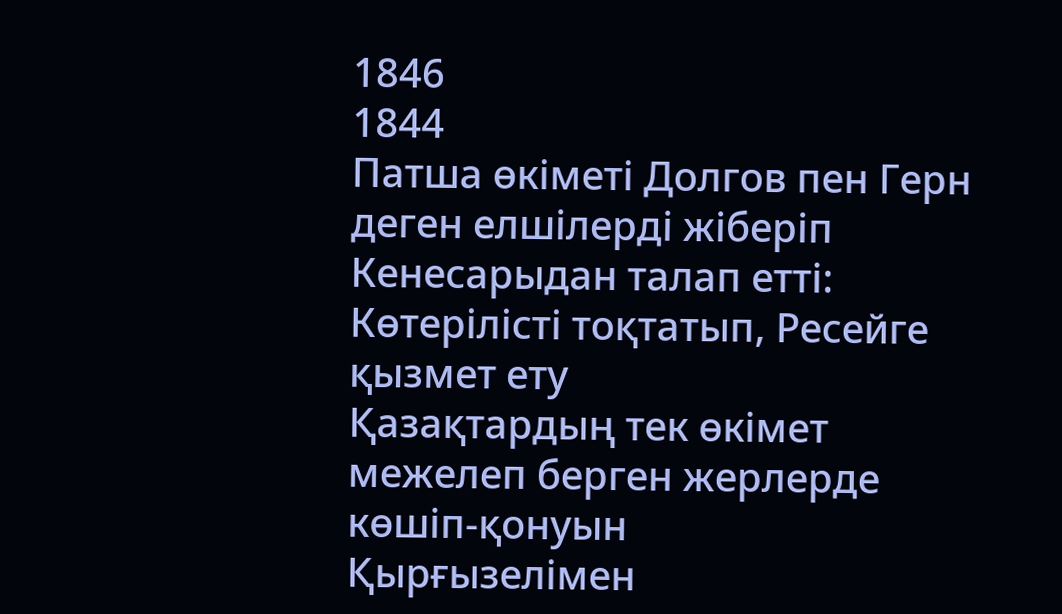1846
1844
Патша өкіметі Долгов пен Герн деген елшілерді жіберіп Кенесарыдан талап етті:
Көтерілісті тоқтатып, Ресейге қызмет ету
Қазақтардың тек өкімет межелеп берген жерлерде көшіп-қонуын
Қырғызелімен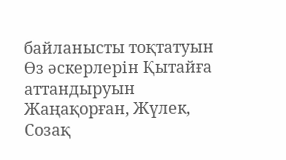байланысты тоқтатуын
Өз әскерлерін Қытайға аттандыруын
Жаңақорған, Жүлек, Созақ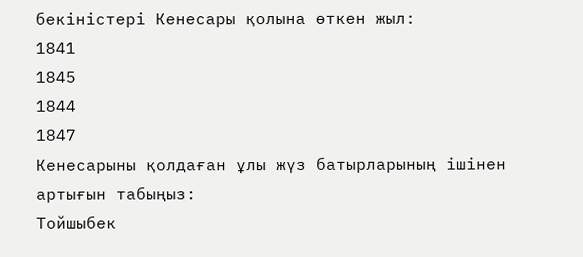бекіністері Кенесары қолына өткен жыл:
1841
1845
1844
1847
Кенесарыны қолдаған ұлы жүз батырларының ішінен артығын табыңыз:
Тойшыбек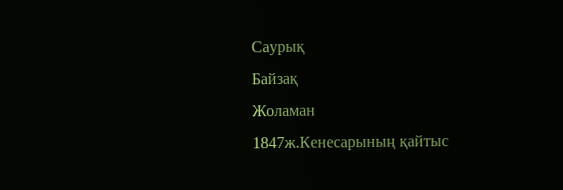Саурық
Байзақ
Жоламан
1847ж.Кенесарының қайтыс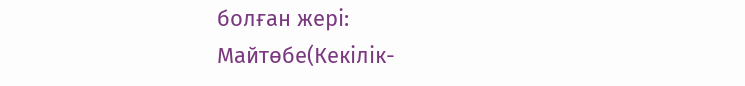болған жері:
Майтөбе(Кекілік-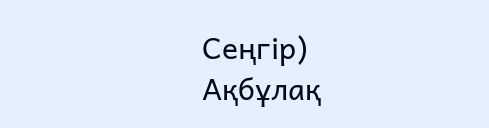Сеңгір)
Ақбұлақ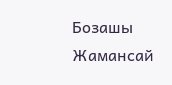Бозашы
Жамансай